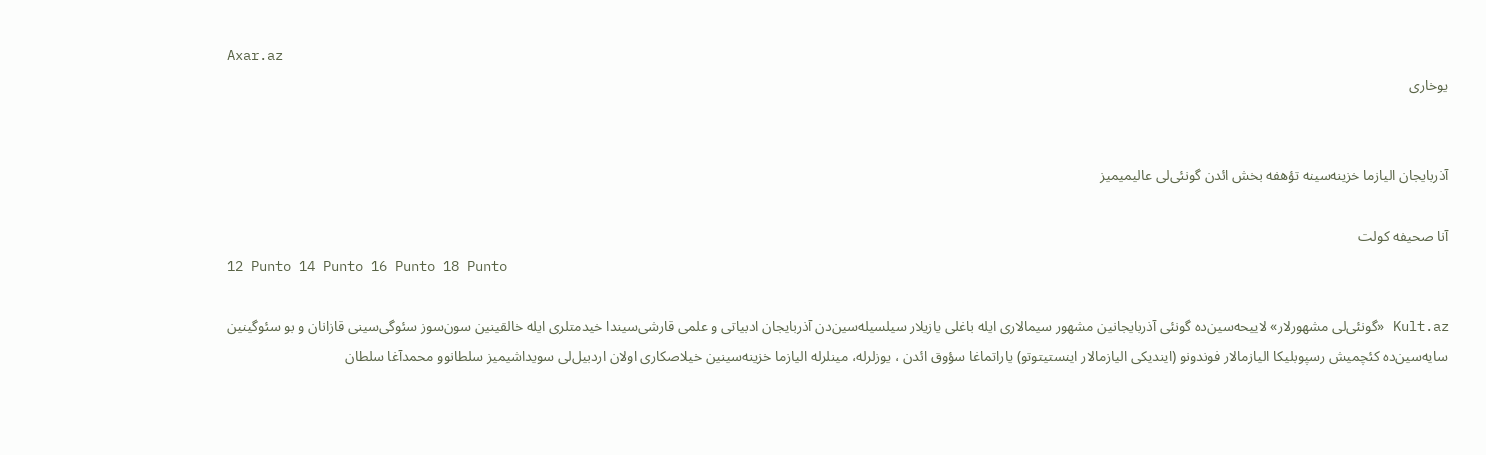Axar.az
یوخاری


آذربایجان الیازما خزینه‌سینه تؤهفه بخش ائد‌ن گونئی‌لی عالیمیمیز

آنا صحیفه کولت
12 Punto 14 Punto 16 Punto 18 Punto

Kult.az «گونئی‌لی مشهورلار» لاییحه‌سین‌ده گونئی آذربایجانین مشهور سیمالاری ایله باغلی یازیلار سیلسیله‌سین‌دن آذربایجان ادبیاتی و علمی قارشی‌سیندا خیدمتلری ایله خالقینین سون‌سوز سئوگی‌سینی قازانان و بو سئوگینین سایه‌سین‌ده کئچمیش رسپوبلیکا الیازمالار فوندونو (ایندیکی الیازمالار اینستیتوتو) یاراتماغا سؤوق ائد‌ن ، یوزلرله، مینلرله الیازما خزینه‌سینین خیلاصکاری اولان اردبیل‌لی سویداشیمیز سلطانوو محمدآغا سلطان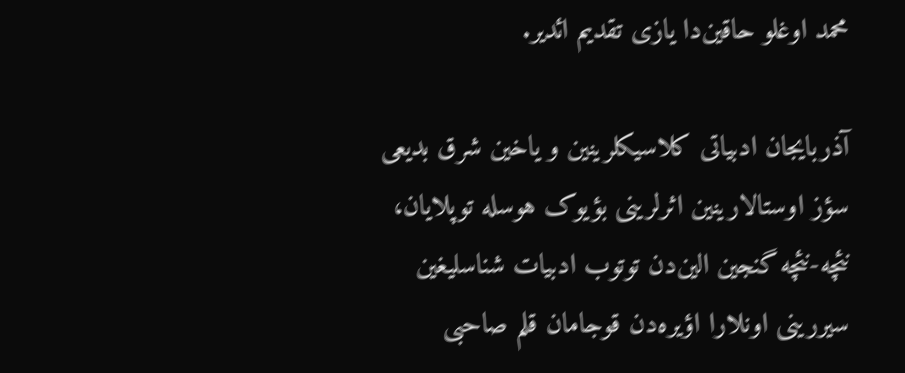محمد اوغلو حاقین‌دا یازی تقدیم ائدیر.

آذربایجان ادبیاتی کلاسیکلرینین و یاخین شرق بدیعی سؤز اوستالارینین اثرلرینی بؤیوک هوسله توپلایان، نئچه-نئچه گنجین الین‌دن توتوب ادبیات شناسلیغین سیررینی اونلارا اؤیره‌دن قوجامان قلم صاحبی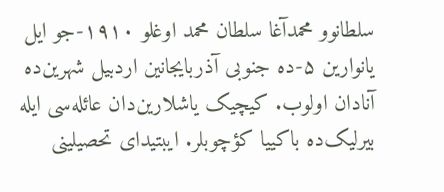سلطانوو محمدآغا سلطان محمد اوغلو ۱۹۱۰-جو ایل یانوارین ۵-ده جنوبی آذربایجانین اردبیل شهرین‌ده آنادان اولوب. کیچیک یاشلارین‌دان عائله‌سی ایله بیرلیک‌ده باکییا کؤچوبلر. ایبتیدای تحصیلینی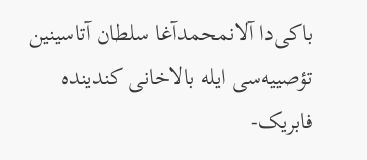باکی‌دا آلانمحمدآغا سلطان آتاسینین تؤصییه‌سی ایله بالاخانی کندینده فابریک-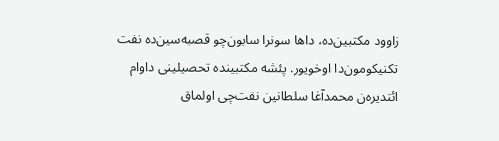زاوود مکتبین‌ده، داها سونرا سابون‌چو قصبه‌سین‌ده نفت تکنیکومون‌دا اوخویور. پئشه مکتبینده تحصیلینی داوام ائتدیره‌ن محمدآغا سلطانین نفت‌چی اولماق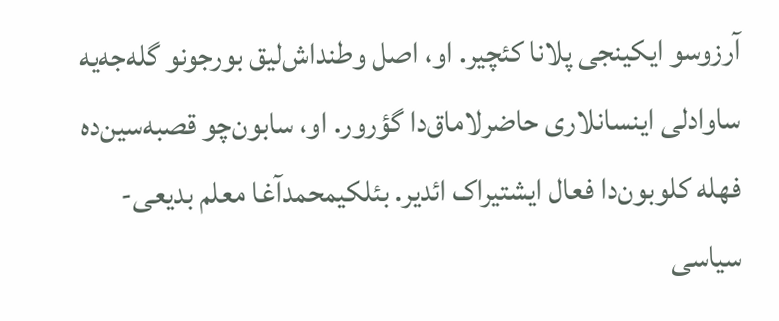آرزوسو ایکینجی پلانا کئچیر. او، اصل وطنداش‌لیق بورجونو گله‌جه‌یه ساوادلی اینسانلاری حاضرلاماق‌دا گؤرور. او، سابون‌چو قصبه‌سین‌ده فهله کلوبون‌دا فعال ایشتیراک ائدیر. بئلکیمحمدآغا معلم بدیعی-سیاسی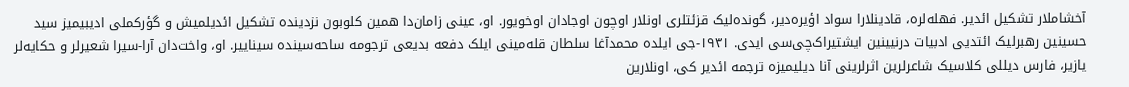آخشاملار تشکیل ائدیر. فهله‌لره، قادینلارا سواد اؤیره‌دیر، گونده‌لیک قزئتلری اونلار اوچون اوجادان اوخویور. او، عینی زامان‌دا همین کلوبون نزدینده تشکیل ائدیلمیش و گؤرکملی ادیبیمیز سید حسینین رهبرلیک ائتدیی ادبیات درنیینین ایشتیراک‌چی‌سی ایدی. ۱۹۳۱-جی ایلده محمدآغا سلطان قله‌مینی ایلک دفعه بدیعی ترجومه ساحه‌سینده سیناییر. او، واخت‌دان آرا-سیرا شعیرلر و حکایه‌لر یازیر، فارس دیللی کلاسیک شاعرلرین اثرلرینی آنا دیلیمیزه ترجمه ائدیر کی، اونلارین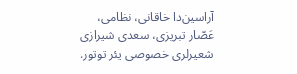آراسین‌دا خاقانی، نظامی، عَصّار تبریزی، سعدی شیرازی شعیرلری خصوصی یئر توتور.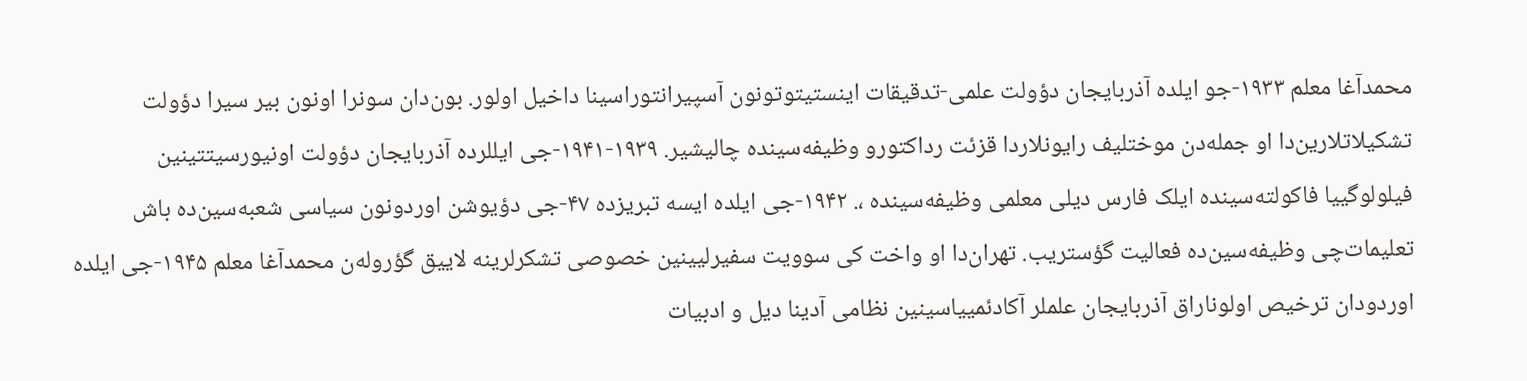محمدآغا معلم ۱۹۳۳-جو ایلده آذربایجان دؤولت علمی-تدقیقات اینستیتوتونون آسپیرانتوراسینا داخیل اولور. بون‌دان سونرا اونون بیر سیرا دؤولت تشکیلاتلارین‌دا او جمله‌دن موختلیف رایونلاردا قزئت رداکتورو وظیفه‌سینده چالیشیر. ۱۹۳۹-۱۹۴۱-جی ایللرده آذربایجان دؤولت اونیورسیتتینین فیلولوگییا فاکولته‌سینده ایلک فارس دیلی معلمی وظیفه‌سینده ،. ۱۹۴۲-جی ایلده ایسه تبریزده ۴۷-جی دؤیوشن اوردونون سیاسی شعبه‌سین‌ده باش تعلیمات‌چی وظیفه‌سین‌ده فعالیت گؤستریب. تهران‌دا او واخت کی سوویت سفیرلیینین خصوصی تشکرلرینه لاییق گؤروله‌ن محمدآغا معلم ۱۹۴۵-جی ایلده اوردودان ترخیص اولوناراق آذربایجان علملر آکادئمییاسینین نظامی آدینا دیل و ادبیات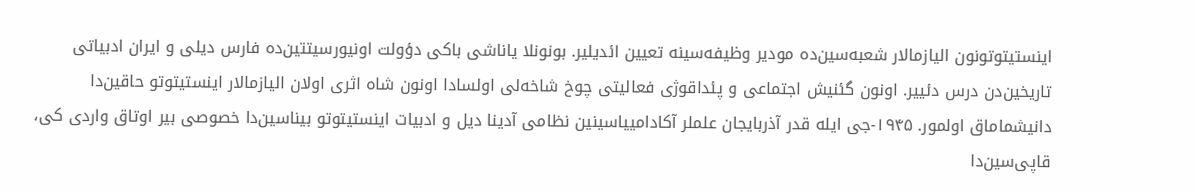اینستیتوتونون الیازمالار شعبه‌سین‌ده مودیر وظیفه‌سینه تعیین ائدیلیر. بونونلا یاناشی باکی دؤولت اونیورسیتتین‌ده فارس دیلی و ایران ادبیاتی تاریخین‌دن درس دئییر. اونون گئنیش اجتماعی و پئداقوژی فعالیتی چوخ شاخه‌لی اولسادا اونون شاه اثری اولان الیازمالار اینستیتوتو حاقین‌دا دانیشماماق اولمور. ۱۹۴۵-جی ایله قدر آذربایجان علملر آکادامییاسینین نظامی آدینا دیل و ادبیات اینستیتوتو بیناسین‌دا خصوصی بیر اوتاق واردی کی، قاپی‌سین‌دا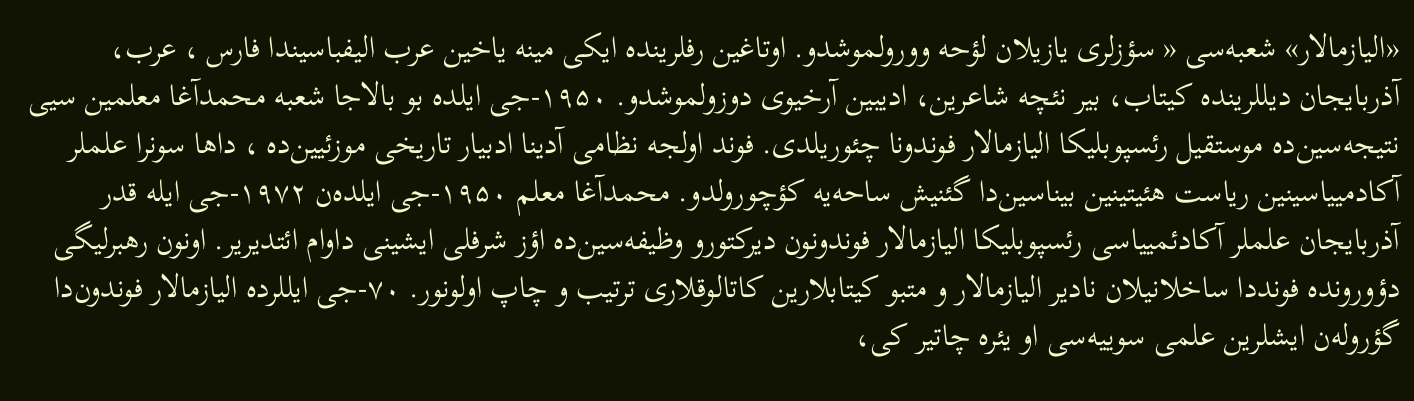«الیازمالار» شعبه‌سی « سؤزلری یازیلان لؤحه وورولموشدو. اوتاغین رفلرینده ایکی مینه یاخین عرب الیفباسیندا فارس ، عرب، آذربایجان دیللرینده کیتاب، بیر نئچه شاعرین، ادیبین آرخیوی دوزولموشدو. ۱۹۵۰-جی ایلده بو بالاجا شعبه محمدآغا معلمین سیی نتیجه‌سین‌ده موستقیل رئسپوبلیکا الیازمالار فوندونا چئوریلدی. فوند اولجه نظامی آدینا ادبیار تاریخی موزئیین‌ده ، داها سونرا علملر آکادمییاسینین ریاست هئیتینین بیناسین‌دا گئنیش ساحه‌یه کؤچورولدو. محمدآغا معلم ۱۹۵۰-جی ایلده‌ن ۱۹۷۲-جی ایله قدر آذربایجان علملر آکادئمییاسی رئسپوبلیکا الیازمالار فوندونون دیرکتورو وظیفه‌سین‌ده اؤز شرفلی ایشینی داوام ائتدیریر. اونون رهبرلیگی دؤورونده فونددا ساخلانیلان نادیر الیازمالار و متبو کیتابلارین کاتالوقلاری ترتیب و چاپ اولونور. ۷۰-جی ایللرده الیازمالار فوندون‌دا گؤروله‌ن ایشلرین علمی سوییه‌سی او یئره چاتیر کی،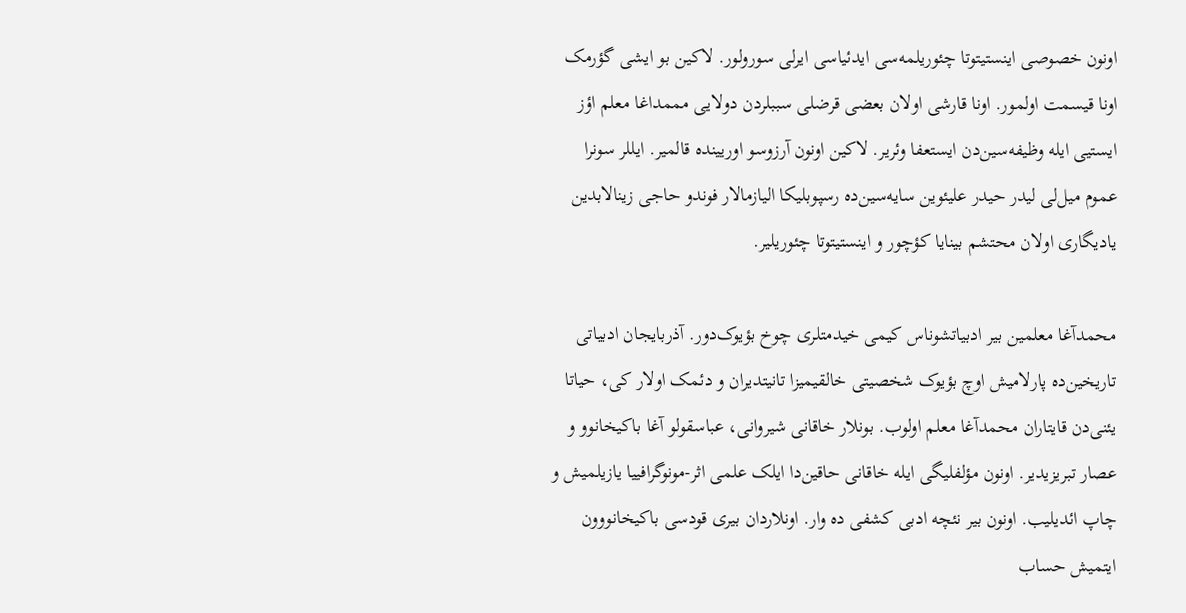اونون خصوصی اینستیتوتا چئوریلمه‌سی ایدئیاسی ایر‌لی سورولور. لاکین بو ایشی گؤرمک اونا قیسمت اولمور. اونا قارشی اولان بعضی قرضلی سببلردن دولایی مممداغا معلم اؤز ایستیی ایله وظیفه‌سین‌دن ایستعفا وئریر. لاکین اونون آرزوسو اوریینده قالمیر. ایللر سونرا عموم میل‌لی لیدر حیدر علیئوین سایه‌سین‌ده رسپوبلیکا الیازمالار فوندو حاجی زینالابدین یادیگاری اولان محتشم بینایا کؤچور و اینستیتوتا چئوریلیر.

محمدآغا معلمین بیر ادبیاتشوناس کیمی خیدمتلری چوخ بؤیوک‌دور. آذربایجان ادبیاتی تاریخین‌ده پارلامیش اوچ بؤیوک شخصیتی خالقیمیزا تانیتدیران و دئمک اولار کی، حیاتا یئنی‌دن قایتاران محمدآغا معلم اولوب. بونلار خاقانی شیروانی، عباسقولو آغا باکیخانوو و عصار تبریزیدیر. اونون مؤلفلیگی ایله خاقانی حاقین‌دا ایلک علمی اثر-مونوگرافییا یازیلمیش و چاپ ائدیلیب. اونون بیر نئچه ادبی کشفی ده وار. اونلاردان بیری قودسی باکیخانووون ایتمیش حساب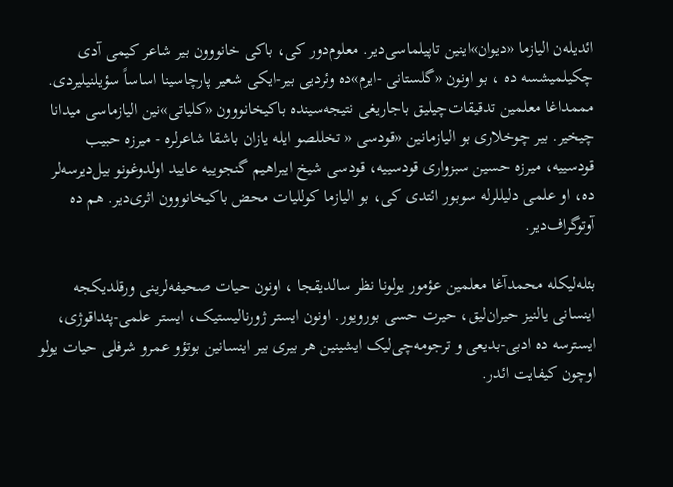ائدیله‌ن الیازما «دیوان»اینین تاپیلماسی‌دیر. معلوم‌دور کی، باکی خانووون بیر شاعر کیمی آدی چکیلمیشسه ده ، بو اونون «گلستانی -ایر‌م»ده وئردیی بیر-ایکی شعیر پارچاسینا اساساً سؤیلنیلیردی. مممداغا معلمین تدقیقات‌چیلیق باجاریغی نتیجه‌سینده باکیخانووون «کلیاتی»نین الیازماسی میدانا چیخیر. بیر چوخلاری بو الیازمانین «قودسی « تخللصو ایله یازان باشقا شاعرلره - میرزه حبیب قودسییه، میرزه حسین سبزواری قودسییه، قودسی شیخ ایبراهیم گنجوییه عایید اولدوغونو بیل‌دیرسه‌لر ده، او علمی دلیللرله سوبور ائتدی کی، بو الیازما کوللیات محض باکیخانووون اثری‌دیر. هم ده آوتوگراف‌دیر.

بئله‌لیکله محمدآغا معلمین عؤمور یولونا نظر سالدیقجا ، اونون حیات صحیفه‌لرینی ورقلدیکجه اینسانی یالنیز حیران‌لیق، حیرت حسی بورویور. اونون ایستر ژورنالیستیک، ایستر علمی-پئداقوژی، ایسترسه ده ادبی-بدیعی و ترجومه‌چی‌لیک ایشینین هر بیری بیر اینسانین بوتؤو عمرو شرفلی حیات یولو اوچون کیفایت ائدر.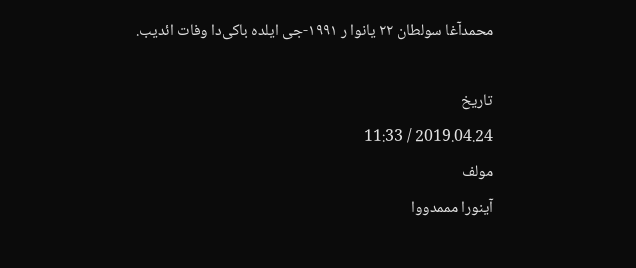محمدآغا سولطان ۲۲ یانوا ر ۱۹۹۱-جی ایلده باکی‌دا وفات ائدیب.

تاریخ
2019.04.24 / 11:33
مولف
آینورا مممدووا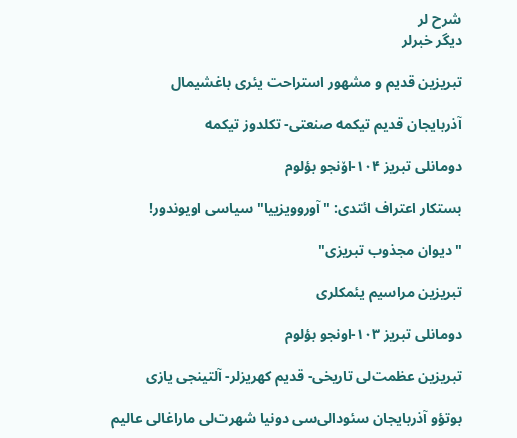شرح لر
دیگر خبرلر

تبریزین قدیم و مشهور استراحت یئری باغشیمال

آذربایجان قدیم تیکمه صنعتی- تکلدوز تیکمه

دومانلی تبریز ۱۰۴-اۆنجو بؤلوم

بستکار اعتراف ائتدی: "آوروویزییا" سیاسی اویوندور!

"دیوان مجذوب تبریزی"

تبریزین مراسیم یئمکلری

دومانلی تبریز ۱۰۳-اونجو بؤلوم

تبریزین عظمت‌لی تاریخی- قدیم کهریزلر- آلتینجی یازی

بوتؤو آذربایجان سئودالی‌سی دونیا شهرت‌لی ماراغالی عالیم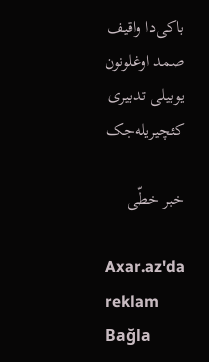باکی‌دا واقیف صمد اوغلونون یوبیلی تدبیری کئچیریله‌جک

خبر خطّی

Axar.az'da reklam Bağla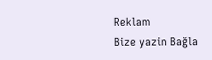Reklam
Bize yazin Bağla